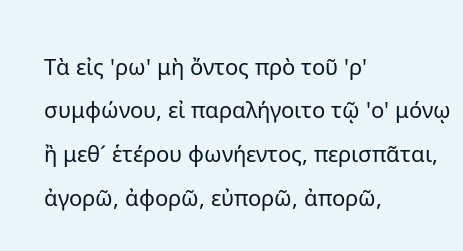Τὰ εἰς 'ρω' μὴ ὄντος πρὸ τοῦ 'ρ' συμφώνου, εἰ παραλήγοιτο τῷ 'ο' μόνῳ ἢ μεθ´ ἑτέρου φωνήεντος, περισπᾶται, ἀγορῶ, ἀφορῶ, εὐπορῶ, ἀπορῶ,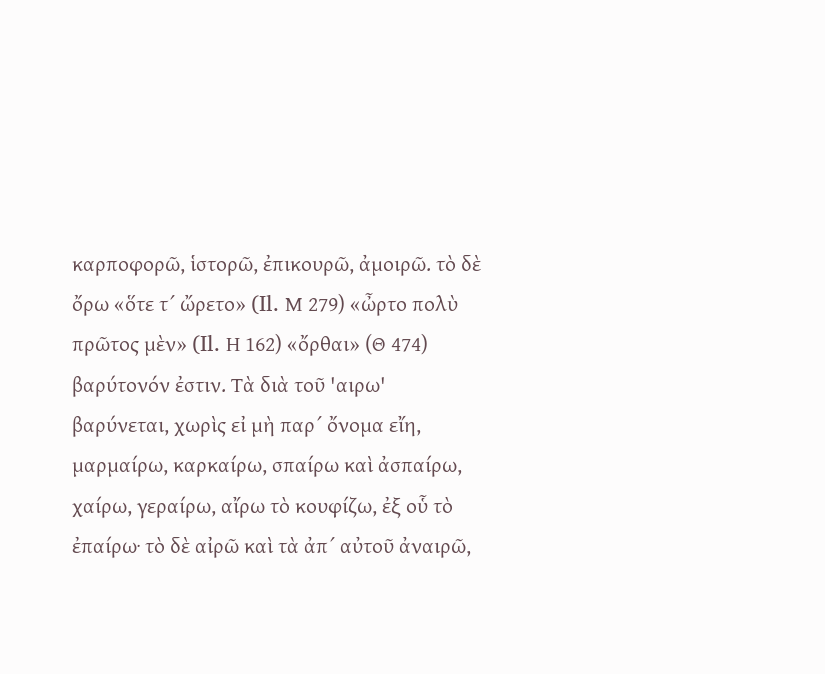καρποφορῶ, ἱστορῶ, ἐπικουρῶ, ἀμοιρῶ. τὸ δὲ ὄρω «ὅτε τ´ ὤρετο» (Il. Μ 279) «ὦρτο πολὺ πρῶτος μὲν» (Il. Η 162) «ὄρθαι» (Θ 474) βαρύτονόν ἐστιν. Τὰ διὰ τοῦ 'αιρω' βαρύνεται, χωρὶς εἰ μὴ παρ´ ὄνομα εἴη, μαρμαίρω, καρκαίρω, σπαίρω καὶ ἀσπαίρω, χαίρω, γεραίρω, αἴρω τὸ κουφίζω, ἐξ οὗ τὸ ἐπαίρω· τὸ δὲ αἰρῶ καὶ τὰ ἀπ´ αὐτοῦ ἀναιρῶ,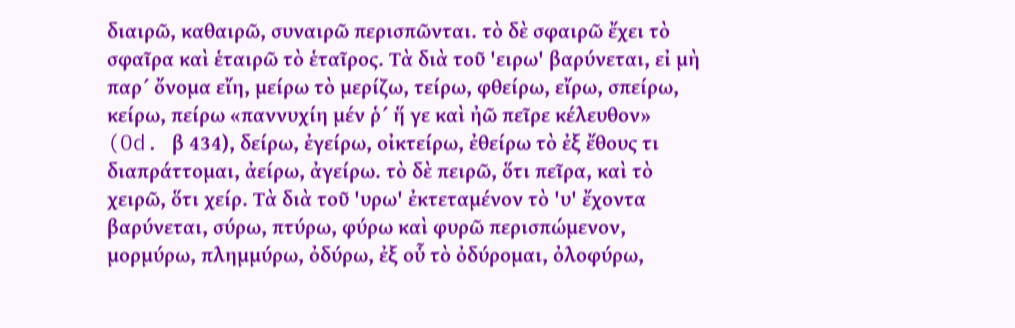διαιρῶ, καθαιρῶ, συναιρῶ περισπῶνται. τὸ δὲ σφαιρῶ ἔχει τὸ σφαῖρα καὶ ἑταιρῶ τὸ ἑταῖρος. Τὰ διὰ τοῦ 'ειρω' βαρύνεται, εἰ μὴ παρ´ ὄνομα εἴη, μείρω τὸ μερίζω, τείρω, φθείρω, εἴρω, σπείρω, κείρω, πείρω «παννυχίη μέν ῥ´ ἥ γε καὶ ἠῶ πεῖρε κέλευθον» (Od. β 434), δείρω, ἐγείρω, οἰκτείρω, ἐθείρω τὸ ἐξ ἔθους τι διαπράττομαι, ἀείρω, ἀγείρω. τὸ δὲ πειρῶ, ὅτι πεῖρα, καὶ τὸ χειρῶ, ὅτι χείρ. Τὰ διὰ τοῦ 'υρω' ἐκτεταμένον τὸ 'υ' ἔχοντα βαρύνεται, σύρω, πτύρω, φύρω καὶ φυρῶ περισπώμενον, μορμύρω, πλημμύρω, ὀδύρω, ἐξ οὗ τὸ ὀδύρομαι, ὀλοφύρω,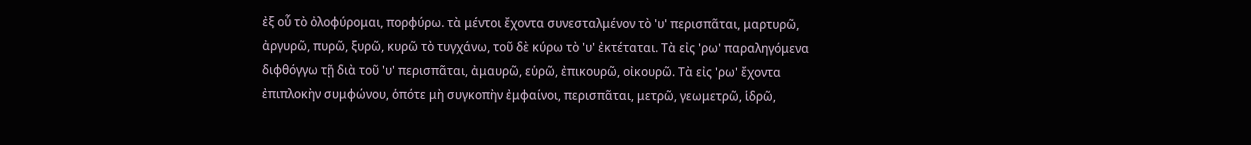ἐξ οὗ τὸ ὀλοφύρομαι, πορφύρω. τὰ μέντοι ἔχοντα συνεσταλμένον τὸ 'υ' περισπᾶται, μαρτυρῶ, ἀργυρῶ, πυρῶ, ξυρῶ, κυρῶ τὸ τυγχάνω, τοῦ δὲ κύρω τὸ 'υ' ἐκτέταται. Τὰ εἰς 'ρω' παραληγόμενα διφθόγγω τῇ διὰ τοῦ 'υ' περισπᾶται, ἀμαυρῶ, εὑρῶ, ἐπικουρῶ, οἰκουρῶ. Τὰ εἰς 'ρω' ἔχοντα ἐπιπλοκὴν συμφώνου, ὁπότε μὴ συγκοπὴν ἐμφαίνοι, περισπᾶται, μετρῶ, γεωμετρῶ, ἱδρῶ,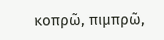κοπρῶ, πιμπρῶ,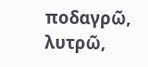ποδαγρῶ, λυτρῶ,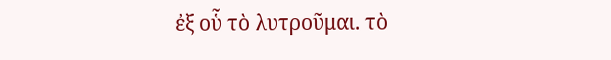ἐξ οὗ τὸ λυτροῦμαι. τὸ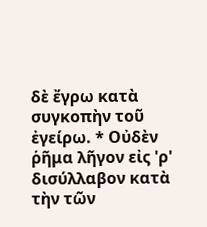δὲ ἔγρω κατὰ συγκοπὴν τοῦ ἐγείρω. * Οὐδὲν ῥῆμα λῆγον εἰς 'ρ' δισύλλαβον κατὰ τὴν τῶν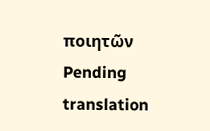ποιητῶν
Pending translation